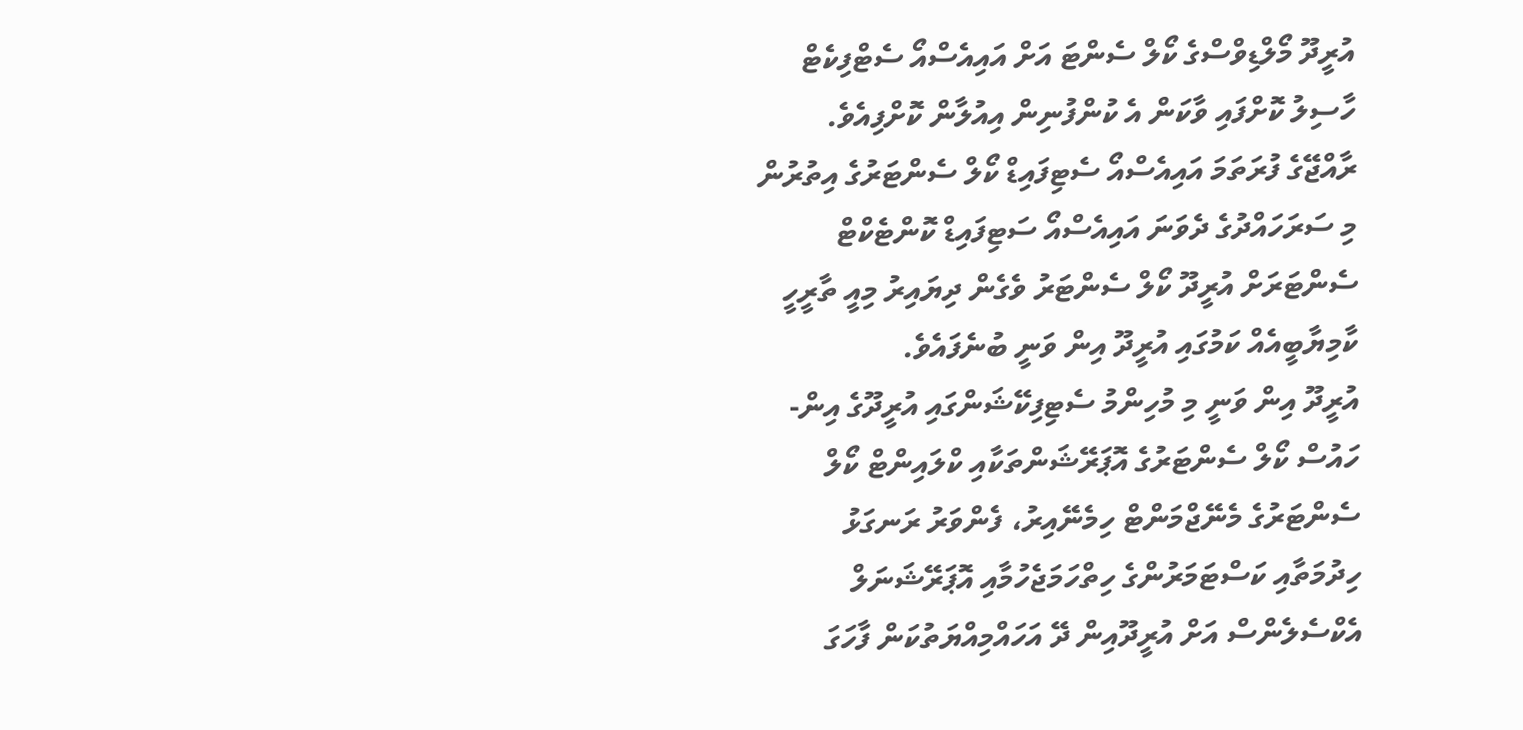އުރީދޫ މޯލްޑިވްސްގެ ކޯލް ސެންޓަ އަށް އައިއެސްއޯ ސެޓްފިކެޓް ހާސިލު ކޮށްފައި ވާކަން އެ ކުންފުނިން އިއުލާން ކޮށްފިއެވެ.
ރާއްޖޭގެ ފުރަތަމަ އައިއެސްއޯ ސެޓިފައިޑް ކޯލް ސެންޓަރުގެ އިތުރުން މި ސަރަހައްދުގެ ދެވަނަ އައިއެސްއޯ ސަޓިފައިޑް ކޮންޓެކްޓް ސެންޓަރަށް އުރީދޫ ކޯލް ސެންޓަރު ވެގެން ދިޔައިރު މިއީ ތާރީހީ ކާމިޔާބީއެއް ކަމުގައި އުރީދޫ އިން ވަނީ ބުނެފައެވެ.
އުރީދޫ އިން ވަނީ މި މުހިންމު ސެޓިފިކޭޝަންގައި އުރީދޫގެ އިން-ހައުސް ކޯލް ސެންޓަރުގެ އޮޕަރޭޝަންތަކާއި ކްލައިންޓް ކޯލް ސެންޓަރުގެ މެނޭޖްމަންޓް ހިމެނޭއިރު، ފެންވަރު ރަނގަޅު ހިދުމަތާއި ކަސްޓަމަރުންގެ ހިތްހަމަޖެހުމާއި އޮޕަރޭޝަނަލް އެކްސެލެންސް އަށް އުރީދޫއިން ދޭ އަހައްމިއްޔަތުކަން ފާހަގަ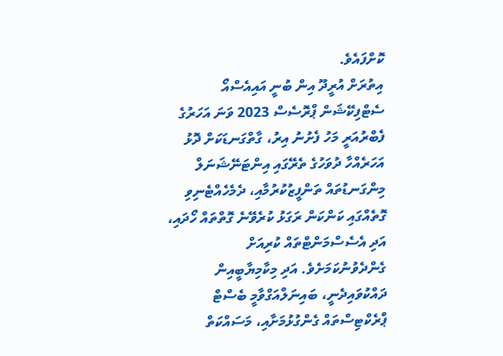ކޮށްފައެވެ.
އިތުރަށް އުރީދޫ އިން ބުނީ އައިއެސްއޯ ސެޓްފިކޭޝަން ޕްރޮސެސް 2023 ވަނަ އަހަރުގެ ފެބްރުއަރީ މަހު ފެށުނު އިރު، ގާތްގަނޑަކަށް ދޮޅު އަހަރެއްހާ ދުވަހުގެ ތެރޭގައި އިންޓަނޭޝަނަލް މިންގަނޑުތައް ތަންފީޒުކުރުމާއި، ދެމެހެއްޓެނިވި ގޮތެއްގައި ކަންކަން ރަގަޅު ކުރެވޭނެ ގޮތްތައް ހޯދައި، އަދި އެސެސްމަންޓްތައް ކުރިއަށް ގެންދެވުނުކަމަށެވެ. އަދި މިކާމިޔާބީއިން ދައްކުވައިދެނީ، ބައިނަލްއަގްވާމީ ބެސްޓް ޕްރެކްޓިސްތައް ގެންގުޅުމަށާއި، މަސައްކަތް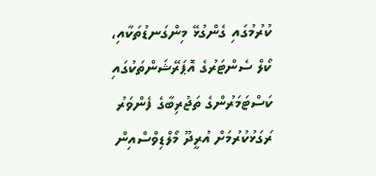ކުރުމުގައި ގެންގުޅޭ މިންގަނޑުތަކާއި، ކޯލް ސެންޓަރުގެ އޮޕަރޭޝަންތަކުގައި ކަސްޓަމަރުންގެ ތަޖުރިބާގެ ފެންވަރު ރަގަޅުކުރުމަށް އުރީދޫ މޯލްޑިވްސްއިން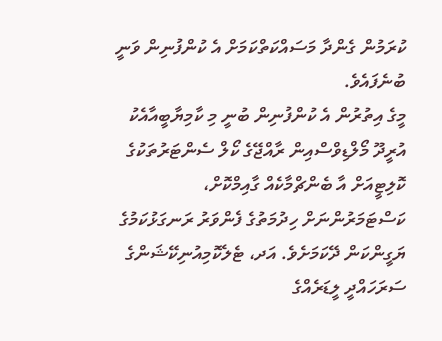ކުރަމުން ގެންދާ މަސައްކަތްކަމަށް އެ ކުންފުނިން ވަނީ ބުނެފައެވެ.
މީގެ އިތުރުން އެ ކުންފުނިން ބުނީ މި ކާމިޔާބީއާއެކު އުރީދޫ މޯލްޑިވްސްއިން ރާއްޖޭގެ ކޯލް ސެންޓަރުތަކުގެ ކޮލިޓީއަށް އާ ބެންޗްމާކެއް ގާއިމްކޮށް، ކަސްޓަމަރުންނަށް ހިދުމަތުގެ ފެންވަރު ރަނގަޅުކަމުގެ ޔަގީންކަން ދޭކަމަށެވެ. އަދ، ޓެލެކޮމިއުނިކޭޝަންގެ ސަރަހައްދީ ލީޑަރެއްގެ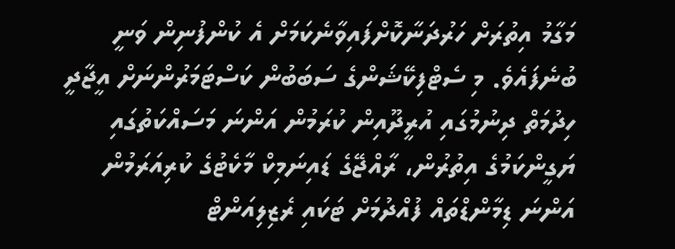މަގާމު އިތުރަށް ހަރުދަނާކޮށްފައިވާނެކަމަށް އެ ކުންފުނިން ވަނީ ބުނެފައެވެ. މި ސެޓްފިކޭޝަންގެ ސަބަބުން ކަސްޓަމަރުންނަށް އީޖާދީ ހިދުމަތް ދިނުމުގައި އުރީދޫއިން ކުރަމުން އަންނަ މަސައްކަތުގައި ޔަގީންކަމުގެ އިތުރުން، ރާއްޖޭގެ ޑައިނަމިކް މާކެޓުގެ ކުރިއަރަމުން އަންނަ ޑިމާންޑްތައް ފުއްދުމަށް ޓަކައި ރެޒިލިއަންޓް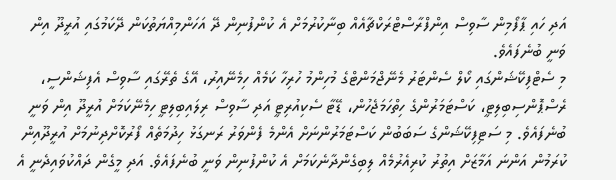އަދި ހައި ޕާފޯމިން ސާވިސް އިންފްރާސްޓްރަކްޗާއެއް ބިނާކުރުމަށް އެ ކުންފުނިން ދޭ އަހަންމިއްޔަތުކަން ދޭކަމުގައި އުރީދޫ އިން ވަނީ ބުނެފައެވެ.
މި ސެޓްފިކޭޝަންގައި ކޯލް ސެންޓަރު މެނޭޖްމަންޓްގެ މުހިންމު ހުރިހާ ކަމެއް ހިމެނޭއިރު، އޭގެ ތެރޭގައި ސާވިސް އެފިޝަންސީ، ރެސްޕޮންސިބިލިޓީ، ކަސްޓަމަރުންގެ ހިތްހަމަޖެހުން، ޑޭޓާ ސެކިއުރިޓީ އަދި ސާވިސް ރިލައިބިލިޓީ ހިމެނޭކަމަށް އުރީދޫ އިން ވަނީ ބުނެފައެވެ. މި ސަޓިފިކޭޝަންގެ ސަބަބުން ކަސްޓަމަރުންނަށް އެންމެ ފެންވަރު ރަނގަޅު ހިދުމަތެއް ފޯރުކޮށްދިނުމަށް އުރީދޫއިން ކުރަމުން އަންނަ އަމާޒަށް އިތުރު ކުރިއެރުމެއް ލިބިގެންދާނެކަމަށް އެ ކުންފުނިން ވަނީ ބުނެފައެވެ. އަދި މީގެން ދައްކުވައިދެނީ އެ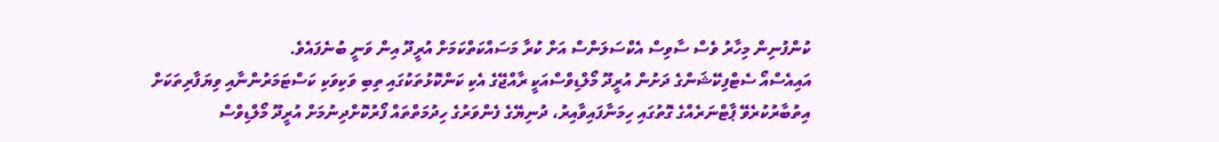ކުންފުނިން މިހާރު ވެސް ސާވިސް އެކްސަލަންސް އަށް ކުރާ މަސައްކަތްކަމަށް އުރީދޫ އިން ވަނީ ބުނެފައެވެ.
އައިއެސްއޯ ސެޓްފިކޭޝަންގެ ދަށުން އުރީދޫ މޯލްޑިވްސްއަކީ ރާއްޖޭގެ އެކި ކަންކޮޅުތަކުގައި ތިބި ވަކިވަކި ކަސްޓަމަރުންނާއި ވިޔަފާރިތަކަށް އިތުބާރުކުރެވޭ ޕާޓްނަރެއްގެ ގޮތުގައި ހިމަނާފައިވާއިރު، ދުނިޔޭގެ ފެންވަރުގެ ހިދުމަތްތައް ފޯރުކޮށްދިނުމަށް އުރީދޫ މޯލްޑިވްސް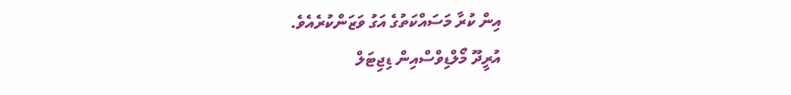އިން ކުރާ މަސައްކަތުގެ އަގު ވަޒަންކުރެއެވެ.
އުރީދޫ މޯލްޑިވްސްއިން ޑިޖިޓަލް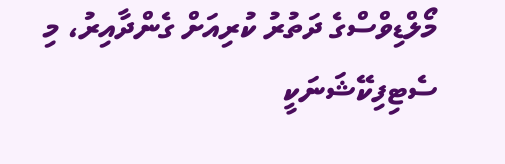މޯލްޑިވްސްގެ ދަތުރު ކުރިއަށް ގެންދާއިރު، މި ސެޓިފިކޭޝަނަކީ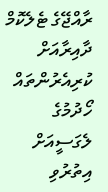ރާއްޖޭގެ ޓެލެކޮމް ދާއިރާއަށް ކުރިއެރުންތައް ހޯދުމުގެ ލެގަސީއަށް އިތުރުވި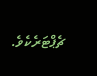ޗެޕްޓަރެކެވެ.